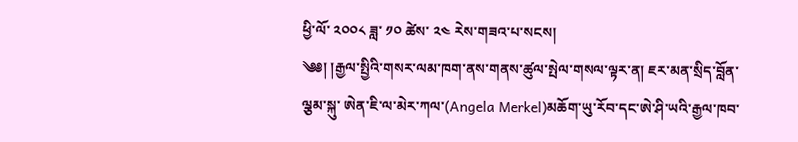ཕྱི་ལོ་ ༢༠༠༨ ཟླ་ ༡༠ ཚེས་ ༢༤ རེས་གཟའ་པ་སངས།
༄༅། །རྒྱལ་སྤྱིའི་གསར་ལམ་ཁག་ནས་གནས་ཚུལ་སྤེལ་གསལ་ལྟར་ན། ཇར་མན་སྲིད་བློན་ལྕམ་སྐུ་ ཨེན་ཇི་ལ་མེར་ཀལ་(Angela Merkel)མཆོག་ཡུ་རོབ་དང་ཨེ་ཤི་ཡའི་རྒྱལ་ཁབ་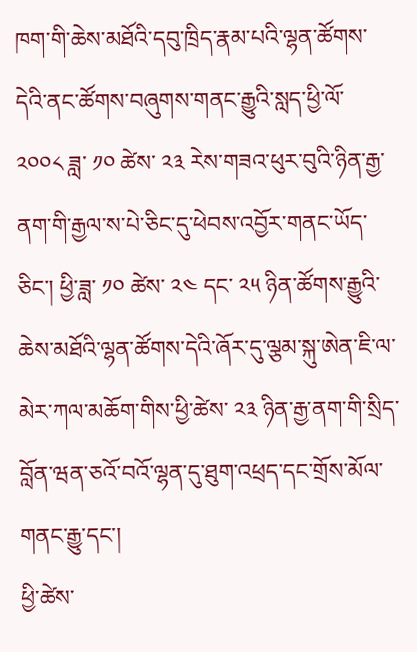ཁག་གི་ཆེས་མཐོའི་དབུ་ཁྲིད་རྣམ་པའི་ལྷན་ཚོགས་དེའི་ནང་ཚོགས་བཞུགས་གནང་རྒྱུའི་སླད་ཕྱི་ལོ་ ༢༠༠༨ ཟླ་ ༡༠ ཚེས་ ༢༣ རེས་གཟའ་ཕུར་བུའི་ཉིན་རྒྱ་ནག་གི་རྒྱལ་ས་པེ་ཅིང་དུ་ཕེབས་འབྱོར་གནང་ཡོད་ཅིང་། ཕྱི་ཟླ་ ༡༠ ཚེས་ ༢༤ དང་ ༢༥ ཉིན་ཚོགས་རྒྱུའི་ཆེས་མཐོའི་ལྷན་ཚོགས་དེའི་ཞོར་དུ་ལྕམ་སྐུ་ཨེན་ཇི་ལ་མེར་ཀལ་མཆོག་གིས་ཕྱི་ཚེས་ ༢༣ ཉིན་རྒྱ་ནག་གི་སྲིད་བློན་ཝན་ཅའོ་བའོ་ལྷན་དུ་ཐུག་འཕྲད་དང་གྲོས་མོལ་གནང་རྒྱུ་དང་།
ཕྱི་ཚེས་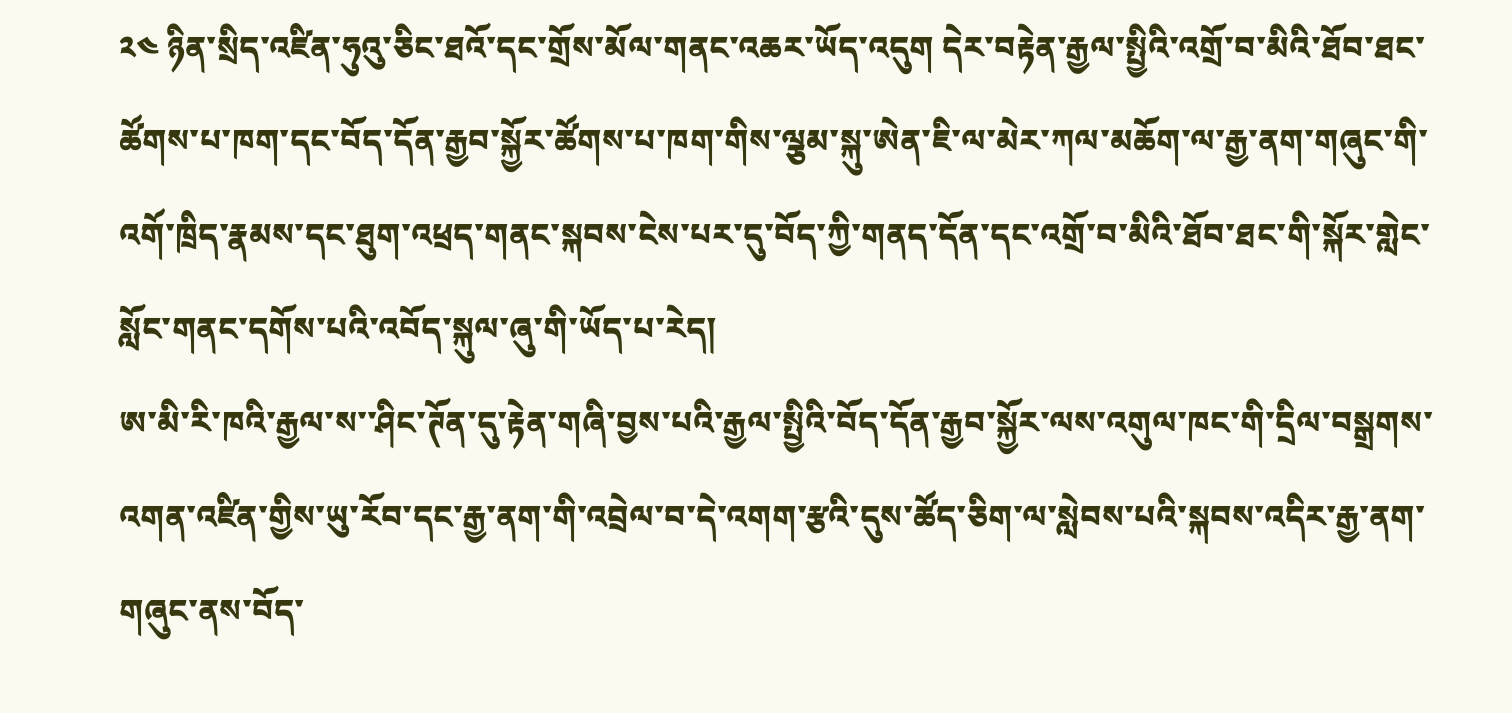༢༤ ཉིན་སྲིད་འཛིན་ཧུའུ་ཅིང་ཐའོ་དང་གྲོས་མོལ་གནང་འཆར་ཡོད་འདུག དེར་བརྟེན་རྒྱལ་སྤྱིའི་འགྲོ་བ་མིའི་ཐོབ་ཐང་ཚོགས་པ་ཁག་དང་བོད་དོན་རྒྱབ་སྐྱོར་ཚོགས་པ་ཁག་གིས་ལྕམ་སྐུ་ཨེན་ཇི་ལ་མེར་ཀལ་མཆོག་ལ་རྒྱ་ནག་གཞུང་གི་འགོ་ཁྲིད་རྣམས་དང་ཐུག་འཕྲད་གནང་སྐབས་ངེས་པར་དུ་བོད་ཀྱི་གནད་དོན་དང་འགྲོ་བ་མིའི་ཐོབ་ཐང་གི་སྐོར་གླེང་སློང་གནང་དགོས་པའི་འབོད་སྐུལ་ཞུ་གི་ཡོད་པ་རེད།
ཨ་མི་རི་ཁའི་རྒྱལ་ས་་ཤིང་ཊོན་དུ་རྟེན་གཞི་བྱས་པའི་རྒྱལ་སྤྱིའི་བོད་དོན་རྒྱབ་སྐྱོར་ལས་འགུལ་ཁང་གི་དྲིལ་བསྒྲགས་འགན་འཛིན་གྱིས་ཡུ་རོབ་དང་རྒྱ་ནག་གི་འབྲེལ་བ་དེ་འགག་རྩའི་དུས་ཚོད་ཅིག་ལ་སླེབས་པའི་སྐབས་འདིར་རྒྱ་ནག་གཞུང་ནས་བོད་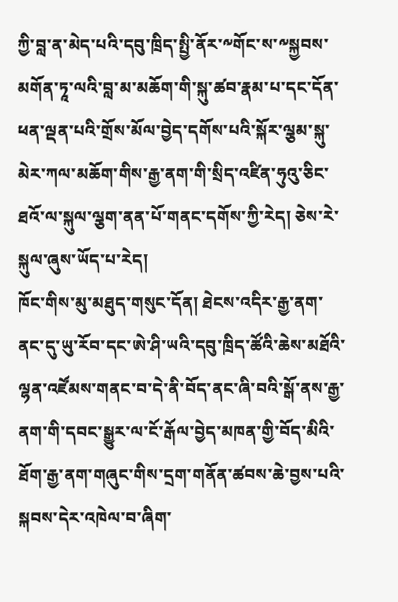ཀྱི་བླ་ན་མེད་པའི་དབུ་ཁྲིད་སྤྱི་ནོར་༸གོང་ས་༸སྐྱབས་མགོན་ཏཱ་ལའི་བླ་མ་མཆོག་གི་སྐུ་ཚབ་རྣམ་པ་དང་དོན་ཕན་ལྡན་པའི་གྲོས་མོལ་བྱེད་དགོས་པའི་སྐོར་ལྕམ་སྐུ་མེར་ཀལ་མཆོག་གིས་རྒྱ་ནག་གི་སྲིད་འཛིན་ཧུའུ་ཅིང་ཐའོ་ལ་སྐུལ་ལྕག་ནན་པོ་གནང་དགོས་ཀྱི་རེད། ཅེས་རེ་སྐུལ་ཞུས་ཡོད་པ་རེད།
ཁོང་གིས་མུ་མཐུད་གསུང་དོན། ཐེངས་འདིར་རྒྱ་ནག་ནང་དུ་ཡུ་རོབ་དང་ཨེ་ཤི་ཡའི་དབུ་ཁྲིད་ཚོའི་ཆེས་མཐོའི་ལྷན་འཛོམས་གནང་བ་དེ་ནི་བོད་ནང་ཞི་བའི་སྒོ་ནས་རྒྱ་ནག་གི་དབང་སྒྱུར་ལ་ངོ་རྒོལ་བྱེད་མཁན་གྱི་བོད་མིའི་ཐོག་རྒྱ་ནག་གཞུང་གིས་དྲག་གནོན་ཚབས་ཆེ་བྱས་པའི་སྐབས་དེར་འཁེལ་བ་ཞིག་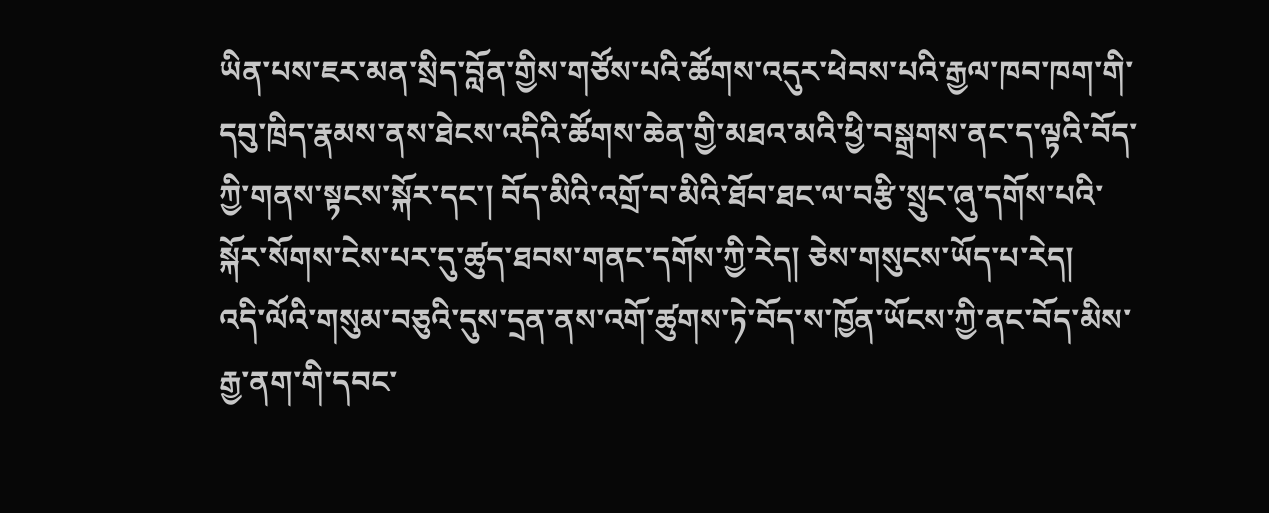ཡིན་པས་ཇར་མན་སྲིད་བློན་གྱིས་གཙོས་པའི་ཚོགས་འདུར་ཕེབས་པའི་རྒྱལ་ཁབ་ཁག་གི་དབུ་ཁྲིད་རྣམས་ནས་ཐེངས་འདིའི་ཚོགས་ཆེན་གྱི་མཐའ་མའི་ཕྱི་བསྒྲགས་ནང་ད་ལྟའི་བོད་ཀྱི་གནས་སྟངས་སྐོར་དང་། བོད་མིའི་འགྲོ་བ་མིའི་ཐོབ་ཐང་ལ་བརྩི་སྲུང་ཞུ་དགོས་པའི་སྐོར་སོགས་ངེས་པར་དུ་ཚུད་ཐབས་གནང་དགོས་ཀྱི་རེད། ཅེས་གསུངས་ཡོད་པ་རེད།
འདི་ལོའི་གསུམ་བཅུའི་དུས་དྲན་ནས་འགོ་ཚུགས་ཏེ་བོད་ས་ཁྱོན་ཡོངས་ཀྱི་ནང་བོད་མིས་རྒྱ་ནག་གི་དབང་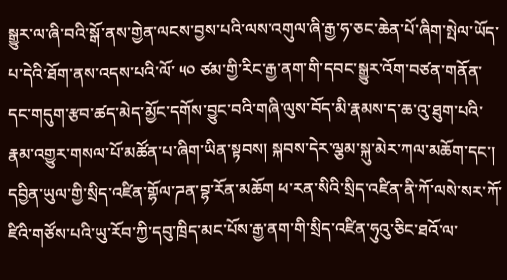སྒྱུར་ལ་ཞི་བའི་སྒོ་ནས་གྱེན་ལངས་བྱས་པའི་ལས་འགུལ་ཞི་རྒྱ་ཧ་ཅང་ཆེན་པོ་ཞིག་སྤེལ་ཡོད་པ་དེའི་ཐོག་ནས་འདས་པའི་ལོ་ ༥༠ ཙམ་གྱི་རིང་རྒྱ་ནག་གི་དབང་སྒྱུར་འོག་བཙན་གནོན་དང་གདུག་རྩབ་ཚད་མེད་མྱོང་དགོས་བྱུང་བའི་གཞི་ལུས་བོད་མི་རྣམས་ད་ཆ་འུ་ཐུག་པའི་རྣམ་འགྱུར་གསལ་པོ་མཚོན་པ་ཞིག་ཡིན་སྟབས། སྐབས་དེར་ལྕམ་སྐུ་མེར་ཀལ་མཆོག་དང་། དབྱིན་ཡུལ་གྱི་སྲིད་འཛིན་གྷོལ་ཌན་བྷ་རོན་མཆོག ཕ་རན་སིའི་སྲིད་འཛིན་ནི་ཀོ་ལསེ་སར་ཀོ་ཛིའི་གཙོས་པའི་ཡུ་རོབ་ཀྱི་དབུ་ཁྲིད་མང་པོས་རྒྱ་ནག་གི་སྲིད་འཛིན་ཧུའུ་ཅིང་ཐའོ་ལ་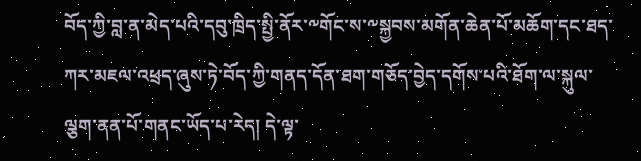བོད་ཀྱི་བླ་ན་མེད་པའི་དབུ་ཁྲིད་སྤྱི་ནོར་༸གོང་ས་༸སྐྱབས་མགོན་ཆེན་པོ་མཆོག་དང་ཐད་ཀར་མཇལ་འཕྲད་ཞུས་ཏེ་བོད་ཀྱི་གནད་དོན་ཐག་གཅོད་བྱེད་དགོས་པའི་ཐོག་ལ་སྐུལ་ལྕག་ནན་པོ་གནང་ཡོད་པ་རེད། དེ་ལྟ་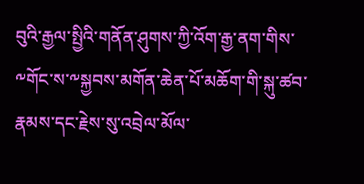བུའི་རྒྱལ་སྤྱིའི་གནོན་ཤུགས་ཀྱི་འོག་རྒྱ་ནག་གིས་༸གོང་ས་༸སྐྱབས་མགོན་ཆེན་པོ་མཆོག་གི་སྐུ་ཚབ་རྣམས་དང་རྗེས་སུ་འབྲེལ་མོལ་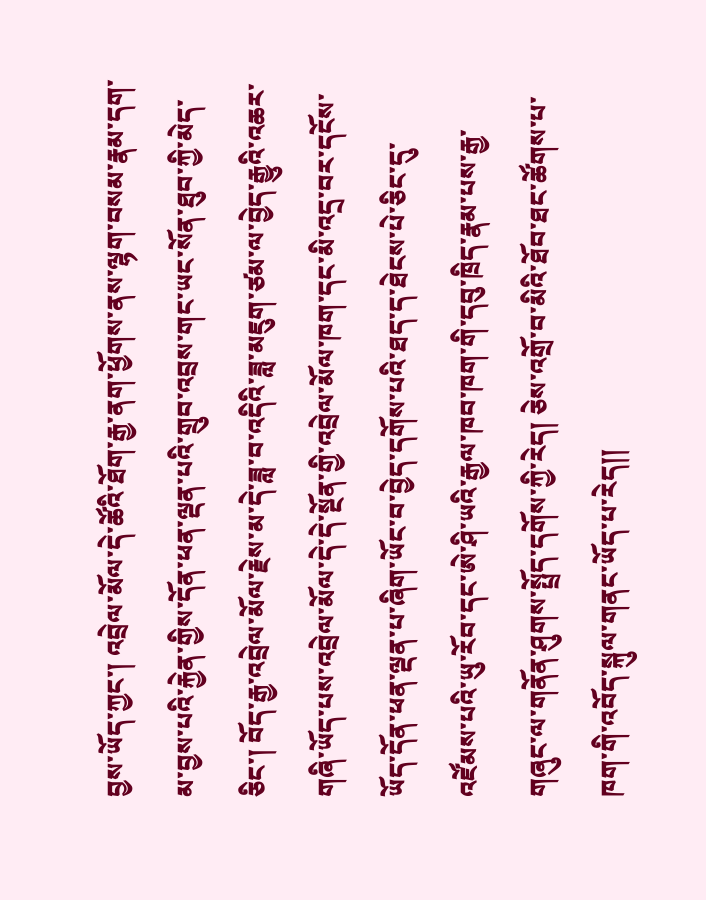བྱས་ཡོད་ཀྱང་། འབྲེལ་མོལ་དེ་ཚོའི་ཐོག་རྒྱ་ནག་ཕྱོགས་ནས་ལྷག་བསམ་རྣམ་དག་མ་བྱས་པའི་རྐྱེན་གྱིས་དོན་ཕན་ལྡན་པའི་གྲུབ་འབྲས་གང་ཡང་སོན་ཐུབ་ཀྱི་མེད་ཅིང་། བོད་རྒྱ་འབྲེལ་མོལ་རྗེས་མ་དེ་ཟླ་བ་འདིའི་ཟླ་མཇུག་ཙམ་ལ་བྱེད་རྒྱུའི་འཆར་གཞི་ཡོད་པས་འབྲེལ་མོལ་དེ་དེ་སྔོན་གྱི་འབྲེལ་མོལ་ཁག་དང་མི་འདྲ་བར་དངོས་ཡོད་དོན་ཕན་ལྡན་པ་ཞིག་ཡོང་བ་བྱེད་དགོས་པའི་ཐད་ད་ཐེངས་པེ་ཅིང་དུ་འཛོམས་པའི་ཡུ་རོབ་དང་ཨེ་ཤི་ཡའི་རྒྱལ་ཁབ་ཁག་གི་དབུ་ཁྲིད་རྣམ་པས་རྒྱ་གཞུང་ལ་གནོན་ཤུགས་སྤྲོད་དགོས་ཀྱི་རེད། ཅེས་འགྲོ་བ་མིའི་ཐོབ་ཐང་ཚོགས་པ་ཁག་གི་འབོད་སྐུལ་གནང་ཡོད་པ་རེད།།